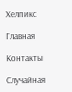Хелпикс

Главная

Контакты

Случайная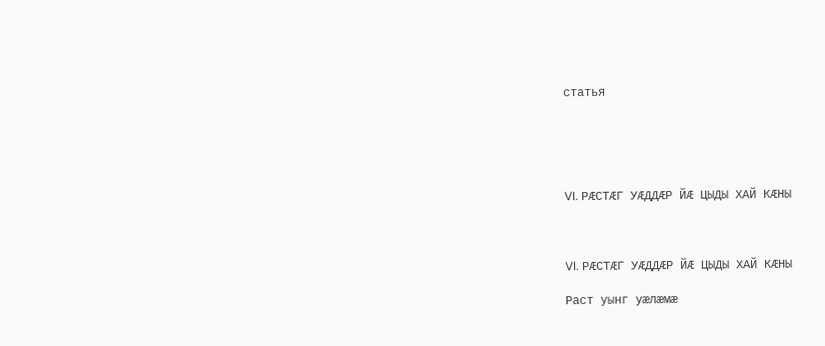статья





VI. РÆСТÆГ УÆДДÆР ЙÆ ЦЫДЫ ХАЙ КÆНЫ



VI. РÆСТÆГ УÆДДÆР ЙÆ ЦЫДЫ ХАЙ КÆНЫ

Раст уынг уæлæмæ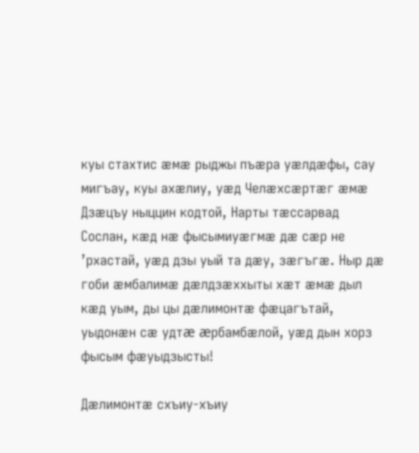куы стахтис æмæ рыджы пъæра уæлдæфы, сау мигъау, куы ахæлиу, уæд Челæхсæртæг æмæ Дзæцъу ныццин кодтой, Нарты тæссарвад Сослан, кæд нæ фысымиуæгмæ дæ сæр не ’рхастай, уæд дзы уый та дæу, зæгъгæ. Ныр дæ гоби æмбалимæ дæлдзæххыты хæт æмæ дыл кæд уым, ды цы дæлимонтæ фæцагътай, уыдонæн сæ удтæ æрбамбæлой, уæд дын хорз фысым фæуыдзысты!

Дæлимонтæ схъиу-хъиу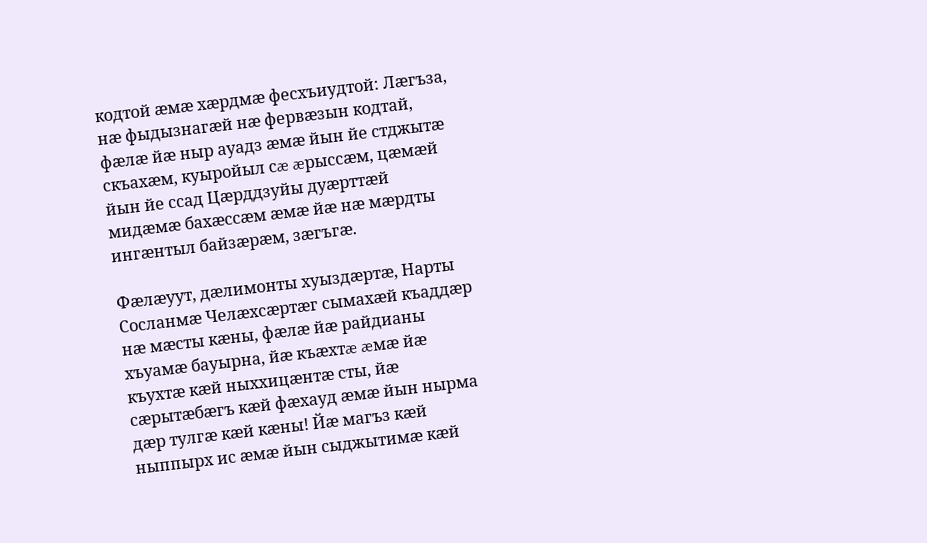кодтой æмæ хæрдмæ фесхъиудтой: Лæгъза, нæ фыдызнагæй нæ фервæзын кодтай, фæлæ йæ ныр ауадз æмæ йын йе стджытæ скъахæм, куыройыл сæ æрыссæм, цæмæй йын йе ссад Цæрддзуйы дуæрттæй мидæмæ бахæссæм æмæ йæ нæ мæрдты ингæнтыл байзæрæм, зæгъгæ.

Фæлæуут, дæлимонты хуыздæртæ, Нарты Сосланмæ Челæхсæртæг сымахæй къаддæр нæ мæсты кæны, фæлæ йæ райдианы хъуамæ бауырна, йæ къæхтæ æмæ йæ къухтæ кæй ныххицæнтæ сты, йæ сæрытæбæгъ кæй фæхауд æмæ йын нырма дæр тулгæ кæй кæны! Йæ магъз кæй ныппырх ис æмæ йын сыджытимæ кæй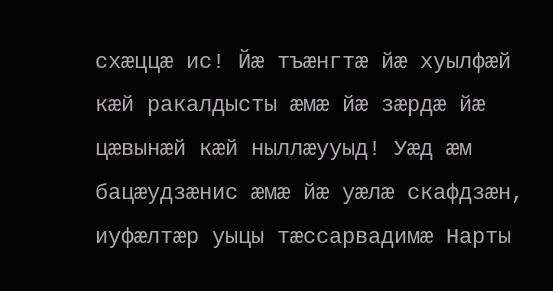схæццæ ис! Йæ тъæнгтæ йæ хуылфæй кæй ракалдысты æмæ йæ зæрдæ йæ цæвынæй кæй ныллæууыд! Уæд æм бацæудзæнис æмæ йæ уæлæ скафдзæн, иуфæлтæр уыцы тæссарвадимæ Нарты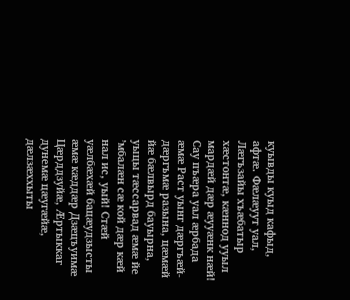куывды куыд кафыд, афтæ. Фæлæуут уал, Лæгъзайы хъæбатыр хæстонтæ, кæннод ууыл мардæй дæр æууæнк нæй! Сау пъæра уал æрбада æмæ Раст уынг дæргъæй-дæргъмæ разына, цæмæй йæ бæлвырд бауырна, уыцы тæссарвад æмæ йе ’мбалæн сæ кой дæр кæй нал ис, уый! Стæй уæлбæхæй бацæудзысты æмæ кæддæр Дзæцъуимæ Цæрддзуйæ, Æртыккаг дунемæ цæугæйæ, дæлзæххыты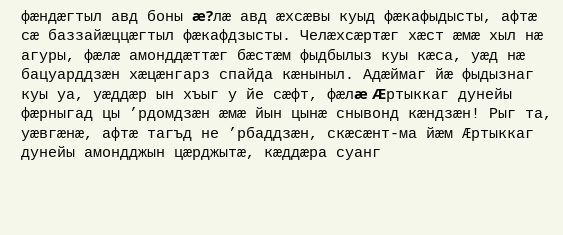фæндæгтыл авд боны æ?лæ авд æхсæвы куыд фæкафыдысты, афтæ сæ баззайæццæгтыл фæкафдзысты. Челæхсæртæг хæст æмæ хыл нæ агуры, фæлæ амонддæттæг бæстæм фыдбылыз куы кæса, уæд нæ бацуарддзæн хæцæнгарз спайда кæныныл. Адæймаг йæ фыдызнаг куы уа, уæддæр ын хъыг у йе сæфт, фæлæ Æртыккаг дунейы фæрныгад цы ’рдомдзæн æмæ йын цынæ снывонд кæндзæн! Рыг та, уæвгæнæ, афтæ тагъд не ’рбаддзæн, скæсæнт-ма йæм Æртыккаг дунейы амондджын цæрджытæ, кæддæра суанг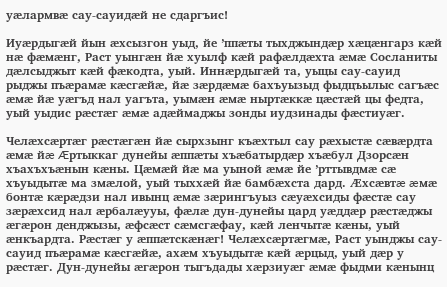уæлармвæ сау-сауидæй не сдаргъис!

Иуæрдыгæй йын æхсызгон уыд, йе ’ппæты тыхджындæр хæцæнгарз кæй нæ фæмæнг, Раст уынгæн йæ хуылф кæй рафæлдæхта æмæ Сосланиты дæлсыджыт кæй фæкодта, уый. Иннæрдыгæй та, уыцы сау-сауид рыджы пъæрамæ кæсгæйæ, йæ зæрдæмæ бахъуызыд фыдцъылыс сагъæс æмæ йæ уæгъд нал уагъта, уымæн æмæ ныртæккæ цæстæй цы федта, уый уыдис рæстæг æмæ адæймаджы зонды иудзинады фæстиуæг.

Челæхсæртæг рæстæгæн йæ сырхзынг къæхтыл сау рæхыстæ сæвæрдта æмæ йæ Æртыккаг дунейы æппæты хъæбатырдæр хъæбул Дзорсæн хъахъхъæнын кæны. Цæмæй йæ ма уыной æмæ йе ’рттывдмæ сæ хъуыдытæ ма змæлой, уый тыххæй йæ бамбæхста дард. Æхсæвтæ æмæ бонтæ кæрæдзи нал ивынц æмæ зæрингъуыз сæуæхсиды фæстæ сау зæрæхсид нал æрбалæууы, фæлæ дун-дунейы цард уæддæр рæстæджы æгæрон денджызы, æфсæст сæмсгæфау, кæй ленчытæ кæны, уый æнкъардта. Рæстæг у æппæтскæнæг! Челæхсæртæгмæ, Раст уынджы сау-сауид пъæрамæ кæсгæйæ, ахæм хъуыдытæ кæй æрцыд, уый дæр у рæстæг. Дун-дунейы æгæрон тыгъдады хæрзиуæг æмæ фыдми кæнынц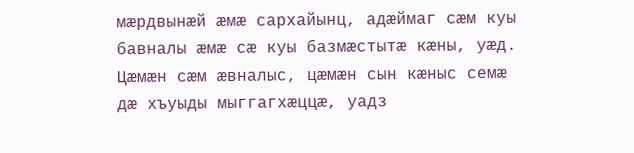мæрдвынæй æмæ сархайынц, адæймаг сæм куы бавналы æмæ сæ куы базмæстытæ кæны, уæд. Цæмæн сæм æвналыс, цæмæн сын кæныс семæ дæ хъуыды мыггагхæццæ, уадз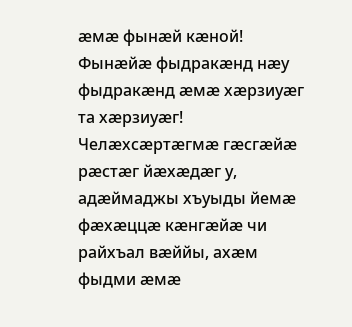æмæ фынæй кæной! Фынæйæ фыдракæнд нæу фыдракæнд æмæ хæрзиуæг та хæрзиуæг! Челæхсæртæгмæ гæсгæйæ рæстæг йæхæдæг у, адæймаджы хъуыды йемæ фæхæццæ кæнгæйæ чи райхъал вæййы, ахæм фыдми æмæ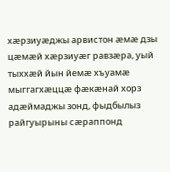хæрзиуæджы арвистон æмæ дзы цæмæй хæрзиуæг равзæра, уый тыххæй йын йемæ хъуамæ мыггагхæццæ фæкæнай хорз адæймаджы зонд, фыдбылыз райгуырыны сæраппонд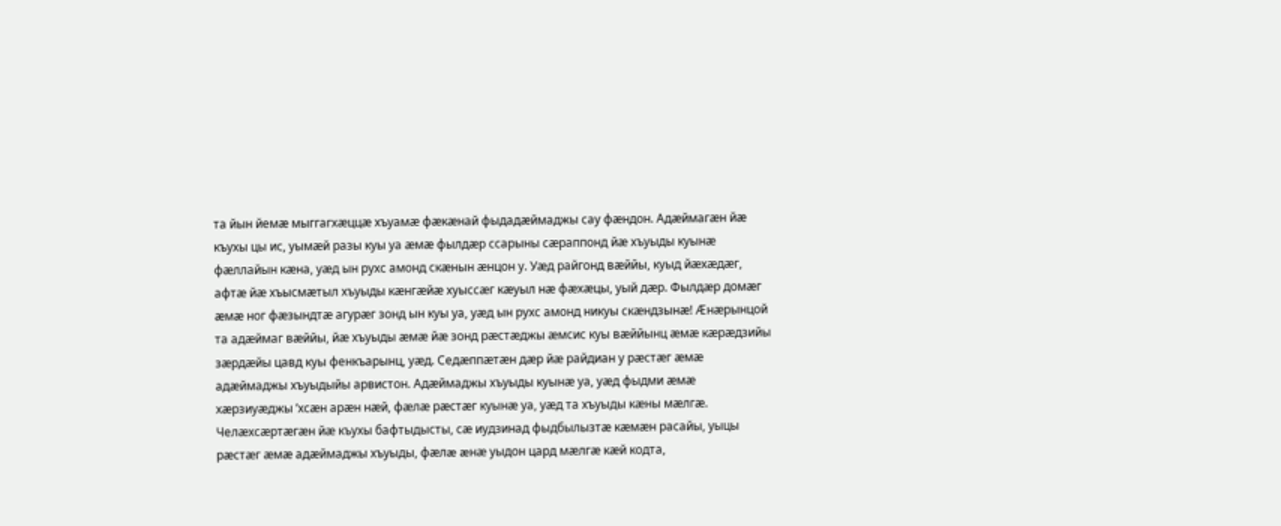та йын йемæ мыггагхæццæ хъуамæ фæкæнай фыдадæймаджы сау фæндон. Адæймагæн йæ къухы цы ис, уымæй разы куы уа æмæ фылдæр ссарыны сæраппонд йæ хъуыды куынæ фæллайын кæна, уæд ын рухс амонд скæнын æнцон у. Уæд райгонд вæййы, куыд йæхæдæг, афтæ йæ хъысмæтыл хъуыды кæнгæйæ хуыссæг кæуыл нæ фæхæцы, уый дæр. Фылдæр домæг æмæ ног фæзындтæ агурæг зонд ын куы уа, уæд ын рухс амонд никуы скæндзынæ! Æнæрынцой та адæймаг вæййы, йæ хъуыды æмæ йæ зонд рæстæджы æмсис куы вæййынц æмæ кæрæдзийы зæрдæйы цавд куы фенкъарынц, уæд. Седæппæтæн дæр йæ райдиан у рæстæг æмæ адæймаджы хъуыдыйы арвистон. Адæймаджы хъуыды куынæ уа, уæд фыдми æмæ хæрзиуæджы ’хсæн арæн нæй, фæлæ рæстæг куынæ уа, уæд та хъуыды кæны мæлгæ. Челæхсæртæгæн йæ къухы бафтыдысты, сæ иудзинад фыдбылызтæ кæмæн расайы, уыцы рæстæг æмæ адæймаджы хъуыды, фæлæ æнæ уыдон цард мæлгæ кæй кодта,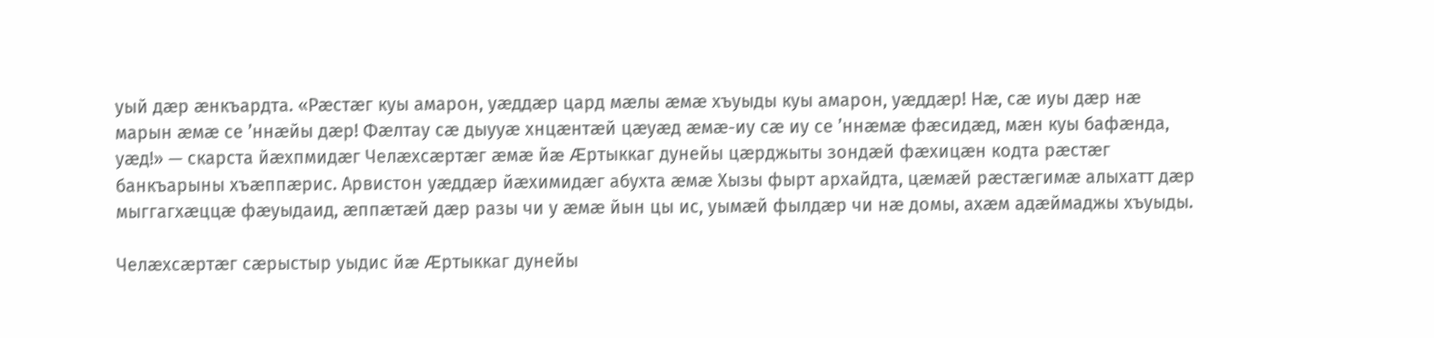уый дæр æнкъардта. «Рæстæг куы амарон, уæддæр цард мæлы æмæ хъуыды куы амарон, уæддæр! Нæ, сæ иуы дæр нæ марын æмæ се ’ннæйы дæр! Фæлтау сæ дыууæ хнцæнтæй цæуæд æмæ-иу сæ иу се ’ннæмæ фæсидæд, мæн куы бафæнда, уæд!» — скарста йæхпмидæг Челæхсæртæг æмæ йæ Æртыккаг дунейы цæрджыты зондæй фæхицæн кодта рæстæг банкъарыны хъæппæрис. Арвистон уæддæр йæхимидæг абухта æмæ Хызы фырт архайдта, цæмæй рæстæгимæ алыхатт дæр мыггагхæццæ фæуыдаид, æппæтæй дæр разы чи у æмæ йын цы ис, уымæй фылдæр чи нæ домы, ахæм адæймаджы хъуыды.

Челæхсæртæг сæрыстыр уыдис йæ Æртыккаг дунейы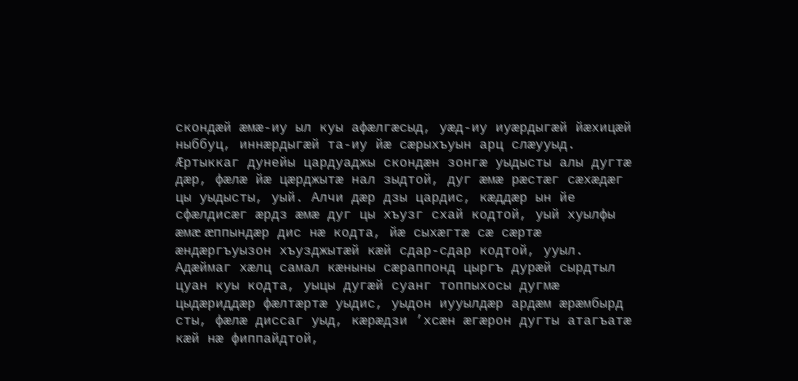скондæй æмæ-иу ыл куы афæлгæсыд, уæд-иу иуæрдыгæй йæхицæй ныббуц, иннæрдыгæй та-иу йæ сæрыхъуын арц слæууыд. Æртыккаг дунейы цардуаджы скондæн зонгæ уыдысты алы дугтæ дæр, фæлæ йæ цæрджытæ нал зыдтой, дуг æмæ рæстæг сæхæдæг цы уыдысты, уый. Алчи дæр дзы цардис, кæддæр ын йе сфæлдисæг æрдз æмæ дуг цы хъузг схай кодтой, уый хуылфы æмæ æппындæр дис нæ кодта, йæ сыхæгтæ сæ сæртæ æндæргъуызон хъузджытæй кæй сдар-сдар кодтой, ууыл. Адæймаг хæлц самал кæныны сæраппонд цыргъ дурæй сырдтыл цуан куы кодта, уыцы дугæй суанг топпыхосы дугмæ цыдæриддæр фæлтæртæ уыдис, уыдон иууылдæр ардæм æрæмбырд сты, фæлæ диссаг уыд, кæрæдзи ’хсæн æгæрон дугты атагъатæ кæй нæ фиппайдтой,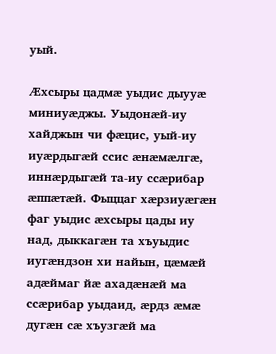уый.

Æхсыры цадмæ уыдис дыууæ миниуæджы. Уыдонæй-иу хайджын чи фæцис, уый-иу иуæрдыгæй ссис æнæмæлгæ, иннæрдыгæй та-иу ссæрибар æппæтæй. Фыццаг хæрзиуæгæн фаг уыдис æхсыры цады иу над, дыккагæн та хъуыдис иугæндзон хи найын, цæмæй адæймаг йæ ахадæнæй ма ссæрибар уыдаид, æрдз æмæ дугæн сæ хъузгæй ма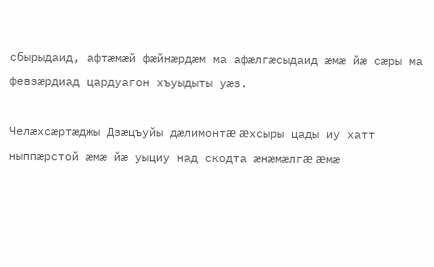сбырыдаид, афтæмæй фæйнæрдæм ма афæлгæсыдаид æмæ йæ сæры ма февзæрдиад цардуагон хъуыдыты уæз.

Челæхсæртæджы Дзæцъуйы дæлимонтæ æхсыры цады иу хатт ныппæрстой æмæ йæ уыциу над скодта æнæмæлгæ æмæ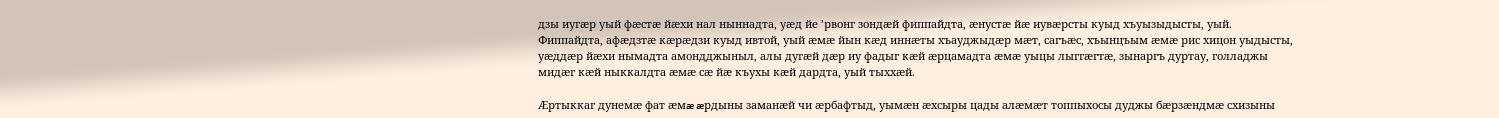дзы иугæр уый фæстæ йæхи нал ныннадта, уæд йе ’рвонг зондæй фиппайдта, æнустæ йæ иувæрсты куыд хъуызыдысты, уый. Фиппайдта, афæдзтæ кæрæдзи куыд ивтой, уый æмæ йын кæд иннæты хъауджыдæр мæт, сагъæс, хъынцъым æмæ рис хицон уыдысты, уæддæр йæхи нымадта амондджыныл, алы дугæй дæр иу фадыг кæй æрцамадта æмæ уыцы лыггæгтæ, зынаргъ дуртау, голладжы мидæг кæй ныккалдта æмæ сæ йæ къухы кæй дардта, уый тыххæй.

Æртыккаг дунемæ фат æмæ æрдыны заманæй чи æрбафтыд, уымæн æхсыры цады алæмæт топпыхосы дуджы бæрзæндмæ схизыны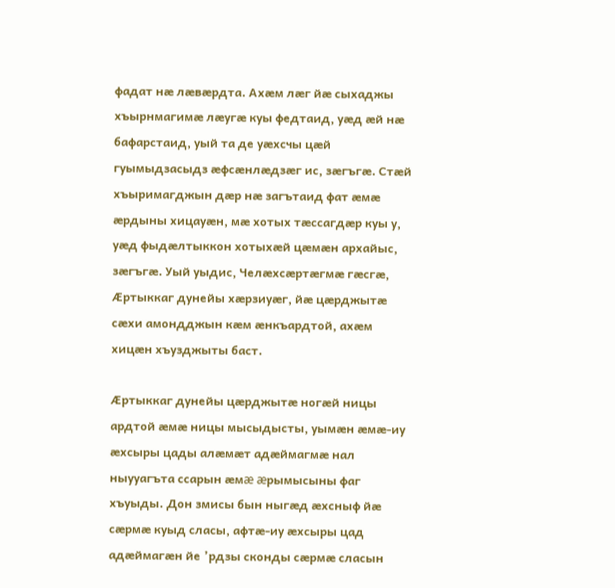фадат нæ лæвæрдта. Ахæм лæг йæ сыхаджы хъырнмагимæ лæугæ куы федтаид, уæд æй нæ бафарстаид, уый та де уæхсчы цæй гуымыдзасыдз æфсæнлæдзæг ис, зæгъгæ. Стæй хъыримагджын дæр нæ загътаид фат æмæ æрдыны хицауæн, мæ хотых тæссагдæр куы у, уæд фыдæлтыккон хотыхæй цæмæн архайыс, зæгъгæ. Уый уыдис, Челæхсæртæгмæ гæсгæ, Æртыккаг дунейы хæрзиуæг, йæ цæрджытæ сæхи амондджын кæм æнкъардтой, ахæм хицæн хъузджыты баст.

Æртыккаг дунейы цæрджытæ ногæй ницы ардтой æмæ ницы мысыдысты, уымæн æмæ-иу æхсыры цады алæмæт адæймагмæ нал ныууагъта ссарын æмæ æрымысыны фаг хъуыды. Дон змисы бын ныгæд æхсныф йæ сæрмæ куыд сласы, афтæ-иу æхсыры цад адæймагæн йе ’рдзы сконды сæрмæ сласын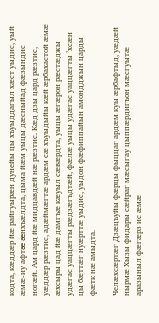кодта, кæддæр йæ райгуырæн дунейы цы хъуыддагыл хæст уыдис, уый æмæ-иу афтæ æнхъæлдта, цыма йæм уыцы дæсныйад фæзындис ногæй. Ам цард йæ мидцавдæй нæ рæзтис. Кæд дзы цард рæзтис, уæддæр рæзтис, адæймæгтæ ардæм сæ хъуыдыйы кæй æрбахастой æмæ æхсыры цад йæ дамгъæ кæуыл сæвæрдта, уыцы æгæрон рæстæджы удæгас уаццæгты рæдзæгъдтæй, фæлæ уыцы удæгас уаццæгты ’хсæн цы бæттæг нуæрттæ уыдис, уыдон фæфиппайын амондджын царды фæтк нæ амыдта.

Челæхсæртæг Дзæцъуйы фæрцы фыццаг ардæм куы æрбафтыд, уæдæй нырмæ Хызы фидары сæйраг мæсыгау цыппæрдигъон мæсгуытæ аразыныл фæгæрз ис æмæ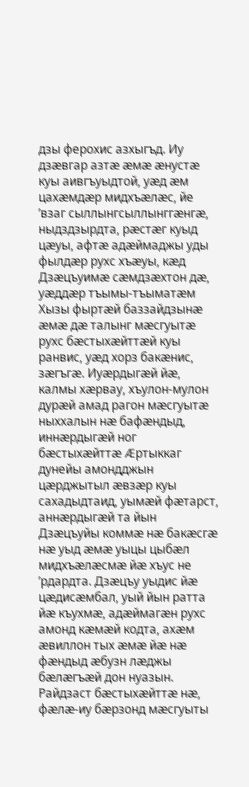дзы ферохис азхыгъд. Иу дзæвгар азтæ æмæ æнустæ куы аивгъуыдтой, уæд æм цахæмдæр мидхъæлæс, йе ’взаг сыллынгсыллынггæнгæ, ныдздзырдта, рæстæг куыд цæуы, афтæ адæймаджы уды фылдæр рухс хъæуы, кæд Дзæцъуимæ сæмдзæхтон дæ, уæддæр тъымы-тъыматæм Хызы фыртæй баззайдзынæ æмæ дæ талынг мæсгуытæ рухс бæстыхæйттæй куы ранвис, уæд хорз бакæнис, зæгъгæ. Иуæрдыгæй йæ, калмы хæрвау, хъулон-мулон дурæй амад рагон мæсгуытæ ныххалын нæ бафæндыд, иннæрдыгæй ног бæстыхæйттæ Æртыккаг дунейы амондджын цæрджытыл æвзæр куы сахадыдтаид, уымæй фæтарст, аннæрдыгæй та йын Дзæцъуйы коммæ нæ бакæсгæ нæ уыд æмæ уыцы цыбæл мидхъæлæсмæ йæ хъус не ’рдардта. Дзæцъу уыдис йæ цæдисæмбал, уый йын ратта йæ къухмæ, адæймагæн рухс амонд кæмæй кодта, ахæм æвиллон тых æмæ йæ нæ фæндыд æбузн лæджы бæлæгъæй дон нуазын. Райдзаст бæстыхæйттæ нæ, фæлæ-иу бæрзонд мæсгуыты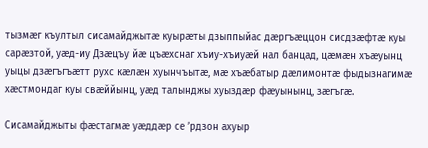тызмæг къултыл сисамайджытæ куырæты дзыппыйас дæргъæццон сисдзæфтæ куы сарæзтой, уæд-иу Дзæцъу йæ цъæхснаг хъиу-хъиуæй нал банцад, цæмæн хъæуынц уыцы дзæгъгъæтт рухс кæлæн хуынчъытæ, мæ хъæбатыр дæлимонтæ фыдызнагимæ хæстмондаг куы свæййынц, уæд талынджы хуыздæр фæуынынц, зæгъгæ.

Сисамайджыты фæстагмæ уæддæр се ’рдзон ахуыр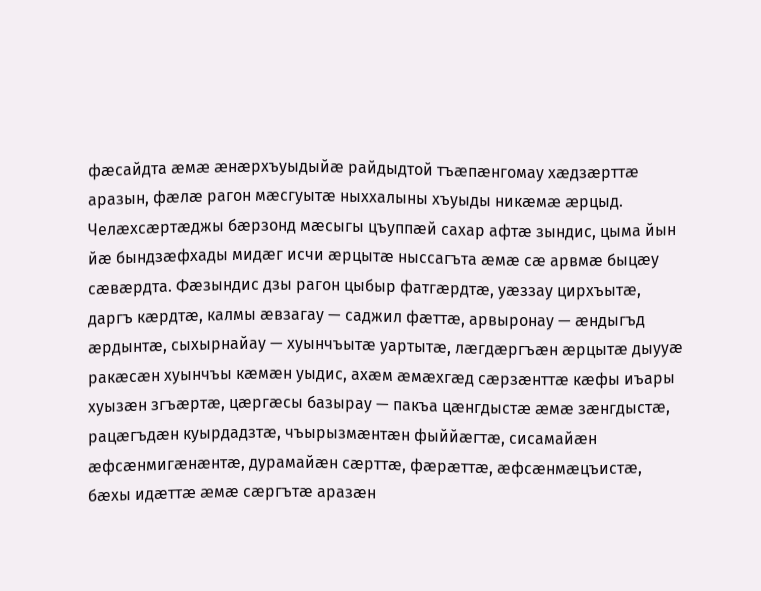фæсайдта æмæ æнæрхъуыдыйæ райдыдтой тъæпæнгомау хæдзæрттæ аразын, фæлæ рагон мæсгуытæ ныххалыны хъуыды никæмæ æрцыд. Челæхсæртæджы бæрзонд мæсыгы цъуппæй сахар афтæ зындис, цыма йын йæ бындзæфхады мидæг исчи æрцытæ ныссагъта æмæ сæ арвмæ быцæу сæвæрдта. Фæзындис дзы рагон цыбыр фатгæрдтæ, уæззау цирхъытæ, даргъ кæрдтæ, калмы æвзагау — саджил фæттæ, арвыронау — æндыгъд æрдынтæ, сыхырнайау — хуынчъытæ уартытæ, лæгдæргъæн æрцытæ дыууæ ракæсæн хуынчъы кæмæн уыдис, ахæм æмæхгæд сæрзæнттæ кæфы иъары хуызæн згъæртæ, цæргæсы базырау — пакъа цæнгдыстæ æмæ зæнгдыстæ, рацæгъдæн куырдадзтæ, чъырызмæнтæн фыййæгтæ, сисамайæн æфсæнмигæнæнтæ, дурамайæн сæрттæ, фæрæттæ, æфсæнмæцъистæ, бæхы идæттæ æмæ сæргътæ аразæн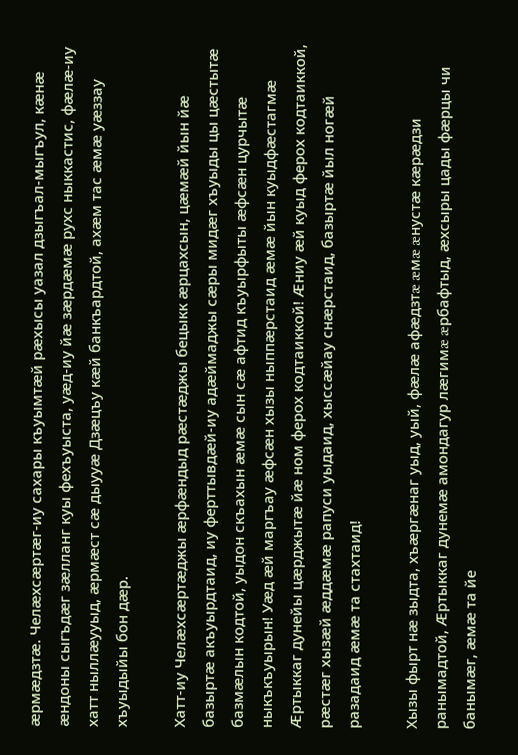æрмæдзтæ. Челæхсæртæг-иу сахары къуымтæй рæхысы уазал дзыгъал-мыгъул, кæнæ æндоны сыгъдæг зæлланг куы фехъуыста, уæд-иу йæ зæрдæмæ рухс ныккастис, фæлæ-иу хатт ныллæууыд, æрмæст сæ дыууæ Дзæцъу кæй банкъардтой, ахæм тас æмæ уæззау хъуыдыйы бон дæр.

Хатт-иу Челæхсæртæджы æрфæндыд рæстæджы бецыкк æрцахсын, цæмæй йын йæ базыртæ акъуырдтаид, иу ферттывдæй-иу адæймаджы сæры мидæг хъуыды цы цæстытæ базмæлын кодтой, уыдон скъахын æмæ сын сæ афтид къуырфыты æфсæн цурчытæ ныкъкъуырын! Уæд æй маргъау æфсæн хызы ныппæрстаид æмæ йын куыдфæстагмæ Æртыккаг дунейы цæрджытæ йæ ном ферох кодтаиккой! Æниу æй куыд ферох кодтаиккой, рæстæг хызæй æддæмæ рапуси уыдаид, хыссæйау снæрстаид, базыртæ йыл ногæй разадаид æмæ та стахтаид!

Хызы фырт нæ зыдта, хъæргæнаг уыд, уый, фæлæ афæдзтæ æмæ æнустæ кæрæдзи ранымадтой, Æртыккаг дунемæ амондагур лæгимæ æрбафтыд, æхсыры цады фæрцы чи банымæг, æмæ та йе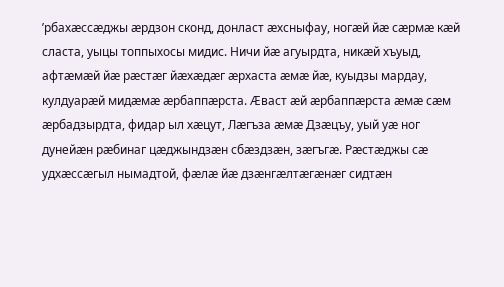’рбахæссæджы æрдзон сконд, донласт æхсныфау, ногæй йæ сæрмæ кæй сласта, уыцы топпыхосы мидис. Ничи йæ агуырдта, никæй хъуыд, афтæмæй йæ рæстæг йæхæдæг æрхаста æмæ йæ, куыдзы мардау, кулдуарæй мидæмæ æрбаппæрста. Æваст æй æрбаппæрста æмæ сæм æрбадзырдта, фидар ыл хæцут, Лæгъза æмæ Дзæцъу, уый уæ ног дунейæн рæбинаг цæджындзæн сбæздзæн, зæгъгæ. Рæстæджы сæ удхæссæгыл нымадтой, фæлæ йæ дзæнгæлтæгæнæг сидтæн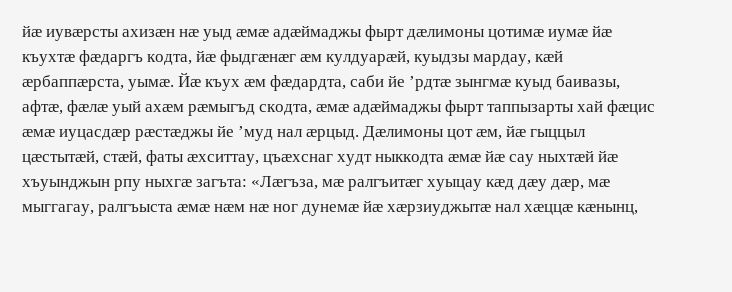йæ иувæрсты ахизæн нæ уыд æмæ адæймаджы фырт дæлимоны цотимæ иумæ йæ къухтæ фæдаргъ кодта, йæ фыдгæнæг æм кулдуарæй, куыдзы мардау, кæй æрбаппæрста, уымæ. Йæ къух æм фæдардта, саби йе ’рдтæ зынгмæ куыд баивазы, афтæ, фæлæ уый ахæм рæмыгъд скодта, æмæ адæймаджы фырт таппызарты хай фæцис æмæ иуцасдæр рæстæджы йе ’муд нал æрцыд. Дæлимоны цот æм, йæ гыццыл цæстытæй, стæй, фаты æхситтау, цъæхснаг худт ныккодта æмæ йæ сау ныхтæй йæ хъуынджын рпу ныхгæ загъта: «Лæгъза, мæ ралгъитæг хуыцау кæд дæу дæр, мæ мыггагау, ралгъыста æмæ нæм нæ ног дунемæ йæ хæрзиуджытæ нал хæццæ кæнынц,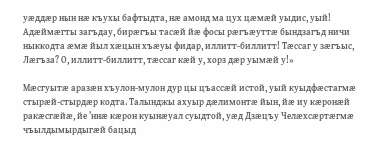уæддæр нын нæ къухы бафтыдта, нæ амонд ма цух цæмæй уыдис, уый! Адæймæгты загъдау, бирæгъы тасæй йæ фосы рæгъæуттæ бындзагъд ничи ныккодта æмæ йыл хæцын хъæуы фидар, иллитт-биллитт! Тæссаг у зæгъыс, Лæгъза? О, иллитт-биллитт, тæссаг кæй у, хорз дæр уымæй у!»

Мæсгуытæ аразæн хъулон-мулон дур цы цъассæй истой, уый куыдфæстагмæ стырæй-стырдæр кодта. Талынджы ахуыр дæлимонтæ йын, йæ иу кæронæй ракæсгæйæ, йе ’ннæ кæрон куынæуал суыдтой, уæд Дзæцъу Челæхсæртæгмæ чъылдымырдыгæй бацыд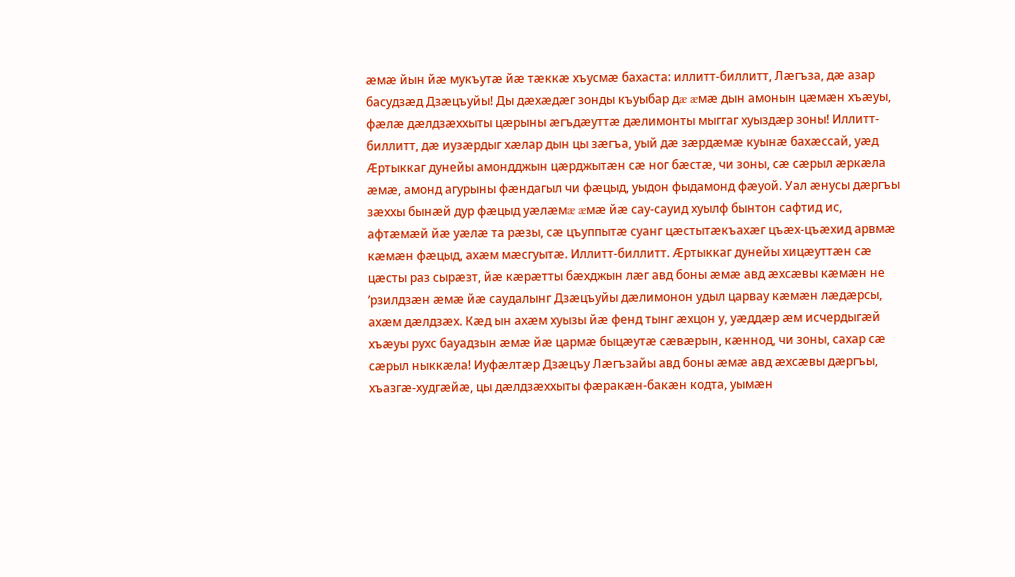æмæ йын йæ мукъутæ йæ тæккæ хъусмæ бахаста: иллитт-биллитт, Лæгъза, дæ азар басудзæд Дзæцъуйы! Ды дæхæдæг зонды къуыбар дæ æмæ дын амонын цæмæн хъæуы, фæлæ дæлдзæххыты цæрыны æгъдæуттæ дæлимонты мыггаг хуыздæр зоны! Иллитт-биллитт, дæ иузæрдыг хæлар дын цы зæгъа, уый дæ зæрдæмæ куынæ бахæссай, уæд Æртыккаг дунейы амондджын цæрджытæн сæ ног бæстæ, чи зоны, сæ сæрыл æркæла æмæ, амонд агурыны фæндагыл чи фæцыд, уыдон фыдамонд фæуой. Уал æнусы дæргъы зæххы бынæй дур фæцыд уæлæмæ æмæ йæ сау-сауид хуылф бынтон сафтид ис, афтæмæй йæ уæлæ та рæзы, сæ цъуппытæ суанг цæстытæкъахæг цъæх-цъæхид арвмæ кæмæн фæцыд, ахæм мæсгуытæ. Иллитт-биллитт. Æртыккаг дунейы хицæуттæн сæ цæсты раз сырæзт, йæ кæрæтты бæхджын лæг авд боны æмæ авд æхсæвы кæмæн не ’рзилдзæн æмæ йæ саудалынг Дзæцъуйы дæлимонон удыл царвау кæмæн лæдæрсы, ахæм дæлдзæх. Кæд ын ахæм хуызы йæ фенд тынг æхцон у, уæддæр æм исчердыгæй хъæуы рухс бауадзын æмæ йæ цармæ быцæутæ сæвæрын, кæннод, чи зоны, сахар сæ сæрыл ныккæла! Иуфæлтæр Дзæцъу Лæгъзайы авд боны æмæ авд æхсæвы дæргъы, хъазгæ-худгæйæ, цы дæлдзæххыты фæракæн-бакæн кодта, уымæн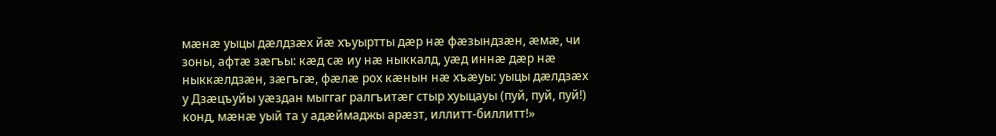мæнæ уыцы дæлдзæх йæ хъуыртты дæр нæ фæзындзæн, æмæ, чи зоны, афтæ зæгъы: кæд сæ иу нæ ныккалд, уæд иннæ дæр нæ ныккæлдзæн, зæгъгæ, фæлæ рох кæнын нæ хъæуы: уыцы дæлдзæх у Дзæцъуйы уæздан мыггаг ралгъитæг стыр хуыцауы (пуй, пуй, пуй!) конд, мæнæ уый та у адæймаджы арæзт, иллитт-биллитт!»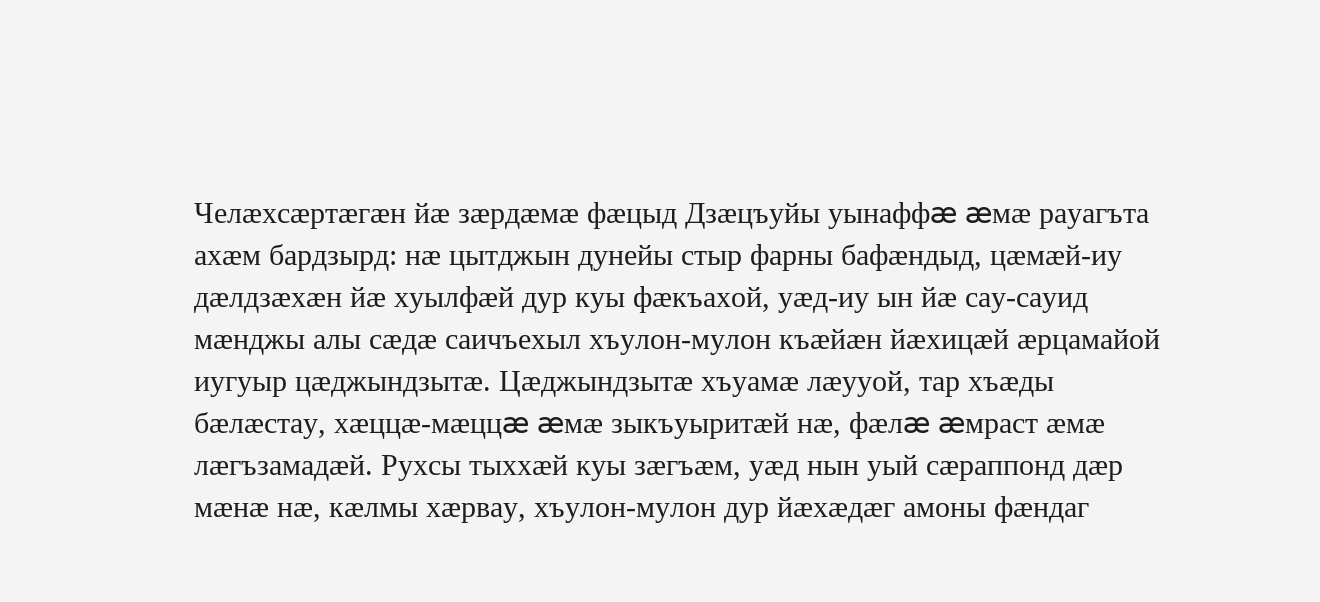Челæхсæртæгæн йæ зæрдæмæ фæцыд Дзæцъуйы уынаффæ æмæ рауагъта ахæм бардзырд: нæ цытджын дунейы стыр фарны бафæндыд, цæмæй-иу дæлдзæхæн йæ хуылфæй дур куы фæкъахой, уæд-иу ын йæ сау-сауид мæнджы алы сæдæ саичъехыл хъулон-мулон къæйæн йæхицæй æрцамайой иугуыр цæджындзытæ. Цæджындзытæ хъуамæ лæууой, тар хъæды бæлæстау, хæццæ-мæццæ æмæ зыкъуыритæй нæ, фæлæ æмраст æмæ лæгъзамадæй. Рухсы тыххæй куы зæгъæм, уæд нын уый сæраппонд дæр мæнæ нæ, кæлмы хæрвау, хъулон-мулон дур йæхæдæг амоны фæндаг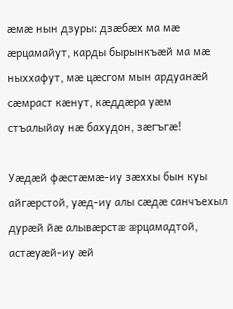æмæ нын дзуры: дзæбæх ма мæ æрцамайут, карды бырынкъæй ма мæ ныххафут, мæ цæсгом мын ардуанæй сæмраст кæнут, кæддæра уæм стъалыйау нæ бахудон, зæгъгæ!

Уæдæй фæстæмæ-иу зæххы бын куы айгæрстой, уæд-иу алы сæдæ санчъехыл дурæй йæ алывæрстæ æрцамадтой, астæуæй-иу æй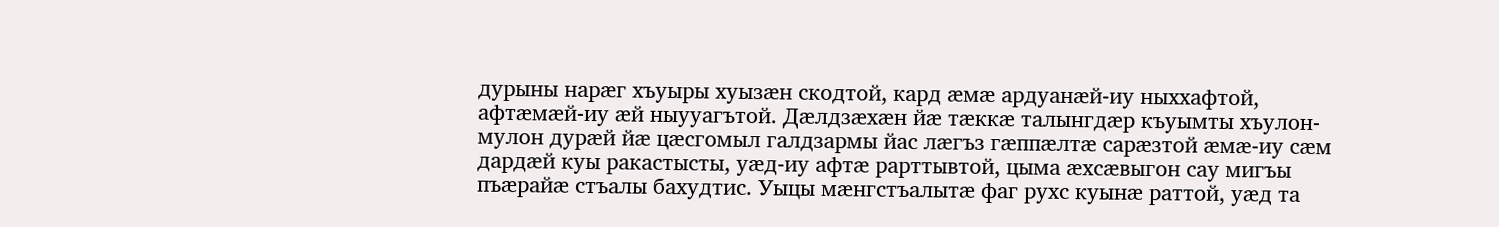дурыны нарæг хъуыры хуызæн скодтой, кард æмæ ардуанæй-иу ныххафтой, афтæмæй-иу æй ныууагътой. Дæлдзæхæн йæ тæккæ талынгдæр къуымты хъулон-мулон дурæй йæ цæсгомыл галдзармы йас лæгъз гæппæлтæ сарæзтой æмæ-иу сæм дардæй куы ракастысты, уæд-иу афтæ рарттывтой, цыма æхсæвыгон сау мигъы пъæрайæ стъалы бахудтис. Уыцы мæнгстъалытæ фаг рухс куынæ раттой, уæд та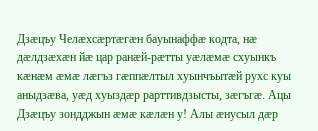Дзæцъу Челæхсæртæгæн бауынаффæ кодта, нæ дæлдзæхæн йæ цар ранæй-рæтты уæлæмæ схуынкъ кæнæм æмæ лæгъз гæппæлтыл хуынчъытæй рухс куы аныдзæва, уæд хуыздæр рарттивдзысты, зæгъгæ. Ацы Дзæцъу зондджын æмæ кæлæн у! Алы æнусыл дæр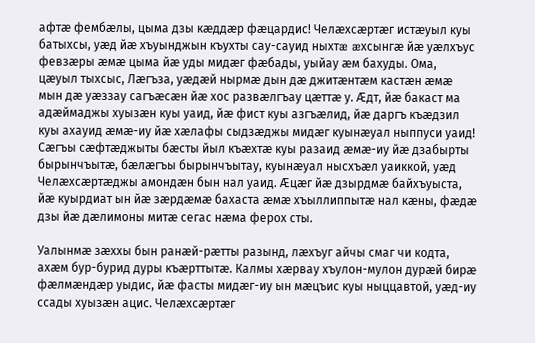афтæ фембæлы, цыма дзы кæддæр фæцардис! Челæхсæртæг истæуыл куы батыхсы, уæд йæ хъуынджын къухты сау-сауид ныхтæ æхсынгæ йæ уæлхъус февзæры æмæ цыма йæ уды мидæг фæбады, уыйау æм бахуды. Ома, цæуыл тыхсыс, Лæгъза, уæдæй нырмæ дын дæ джитæнтæм кастæн æмæ мын дæ уæззау сагъæсæн йæ хос развæлгъау цæттæ у. Æдт, йæ бакаст ма адæймаджы хуызæн куы уаид, йæ фист куы азгъæлид, йæ даргъ къæдзил куы ахауид æмæ-иу йæ хæлафы сыдзæджы мидæг куынæуал ныппуси уаид! Сæгъы сæфтæджыты бæсты йыл къæхтæ куы разаид æмæ-иу йæ дзабырты бырынчъытæ, бæлæгъы бырынчъытау, куынæуал нысхъæл уаиккой, уæд Челæхсæртæджы амондæн бын нал уаид. Æцæг йæ дзырдмæ байхъуыста, йæ куырдиат ын йæ зæрдæмæ бахаста æмæ хъыллиппытæ нал кæны, фæдæ дзы йæ дæлимоны митæ сегас нæма ферох сты.

Уалынмæ зæххы бын ранæй-рæтты разынд, лæхъуг айчы смаг чи кодта, ахæм бур-бурид дуры къæрттытæ. Калмы хæрвау хъулон-мулон дурæй бирæ фæлмæндæр уыдис, йæ фасты мидæг-иу ын мæцъис куы ныццавтой, уæд-иу ссады хуызæн ацис. Челæхсæртæг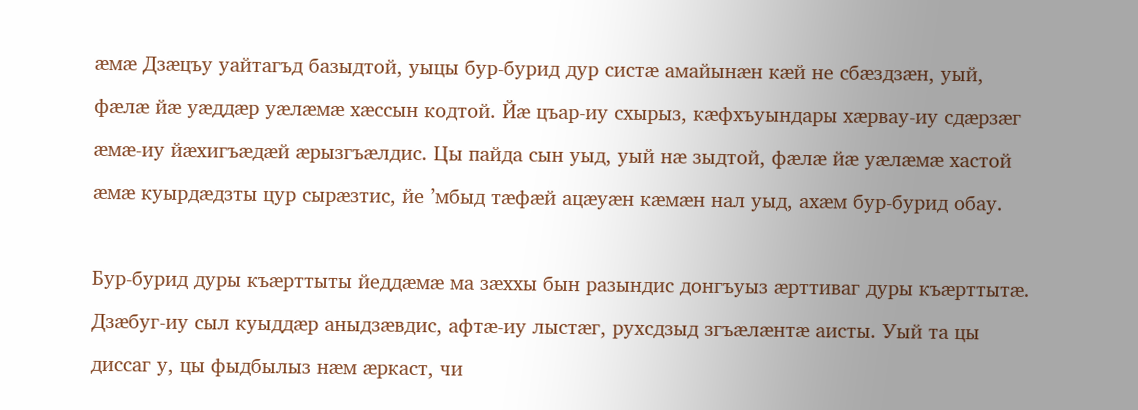æмæ Дзæцъу уайтагъд базыдтой, уыцы бур-бурид дур систæ амайынæн кæй не сбæздзæн, уый, фæлæ йæ уæддæр уæлæмæ хæссын кодтой. Йæ цъар-иу схырыз, кæфхъуындары хæрвау-иу сдæрзæг æмæ-иу йæхигъæдæй æрызгъæлдис. Цы пайда сын уыд, уый нæ зыдтой, фæлæ йæ уæлæмæ хастой æмæ куырдæдзты цур сырæзтис, йе ’мбыд тæфæй ацæуæн кæмæн нал уыд, ахæм бур-бурид обау.

Бур-бурид дуры къæрттыты йеддæмæ ма зæххы бын разындис донгъуыз æрттиваг дуры къæрттытæ. Дзæбуг-иу сыл куыддæр аныдзæвдис, афтæ-иу лыстæг, рухсдзыд згъæлæнтæ аисты. Уый та цы диссаг у, цы фыдбылыз нæм æркаст, чи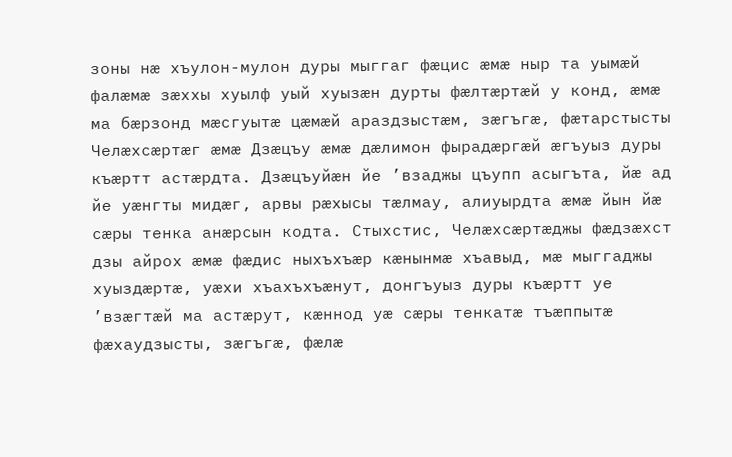зоны нæ хъулон-мулон дуры мыггаг фæцис æмæ ныр та уымæй фалæмæ зæххы хуылф уый хуызæн дурты фæлтæртæй у конд, æмæ ма бæрзонд мæсгуытæ цæмæй араздзыстæм, зæгъгæ, фæтарстысты Челæхсæртæг æмæ Дзæцъу æмæ дæлимон фырадæргæй æгъуыз дуры къæртт астæрдта. Дзæцъуйæн йе ’взаджы цъупп асыгъта, йæ ад йе уæнгты мидæг, арвы рæхысы тæлмау, алиуырдта æмæ йын йæ сæры тенка анæрсын кодта. Стыхстис, Челæхсæртæджы фæдзæхст дзы айрох æмæ фæдис ныхъхъæр кæнынмæ хъавыд, мæ мыггаджы хуыздæртæ, уæхи хъахъхъæнут, донгъуыз дуры къæртт уе ’взæгтæй ма астæрут, кæннод уæ сæры тенкатæ тъæппытæ фæхаудзысты, зæгъгæ, фæлæ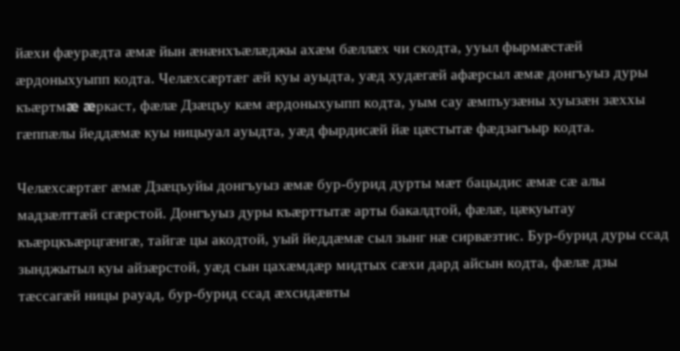йæхи фæурæдта æмæ йын æнæнхъæлæджы ахæм бæллæх чи скодта, ууыл фырмæстæй æрдоныхуыпп кодта. Челæхсæртæг æй куы ауыдта, уæд худæгæй афæрсыл æмæ донгъуыз дуры къæртмæ æркаст, фæлæ Дзæцъу кæм æрдоныхуыпп кодта, уым сау æмпъузæны хуызæн зæххы гæппæлы йеддæмæ куы ницыуал ауыдта, уæд фырдисæй йæ цæстытæ фæдзагъыр кодта.

Челæхсæртæг æмæ Дзæцъуйы донгъуыз æмæ бур-бурид дурты мæт бацыдис æмæ сæ алы мадзæлттæй сгæрстой. Донгъуыз дуры къæрттытæ арты бакалдтой, фæлæ, цæкуытау къæрцкъæрцгæнгæ, тайгæ цы акодтой, уый йеддæмæ сыл зынг нæ сирвæзтис. Бур-бурид дуры ссад зынджытыл куы айзæрстой, уæд сын цахæмдæр мидтых сæхи дард айсын кодта, фæлæ дзы тæссагæй ницы рауад, бур-бурид ссад æхсидæвты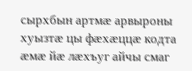сырхбын артмæ арвыроны хуызтæ цы фæхæццæ кодта æмæ йæ лæхъуг айчы смаг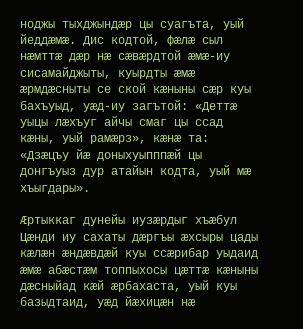ноджы тыхджындæр цы суагъта, уый йеддæмæ. Дис кодтой, фæлæ сыл нæмттæ дæр нæ сæвæрдтой æмæ-иу сисамайджыты, куырдты æмæ æрмдæсныты се ской кæныны сæр куы бахъуыд, уæд-иу загътой: «Деттæ уыцы лæхъуг айчы смаг цы ссад кæны, уый рамæрз», кæнæ та: «Дзæцъу йæ доныхуыпппæй цы донгъуыз дур атайын кодта, уый мæ хъыгдары».

Æртыккаг дунейы иузæрдыг хъæбул Цæнди иу сахаты дæргъы æхсыры цады кæлæн æндæвдæй куы ссæрибар уыдаид æмæ абæстæм топпыхосы цæттæ кæныны дæсныйад кæй æрбахаста, уый куы базыдтаид, уæд йæхицæн нæ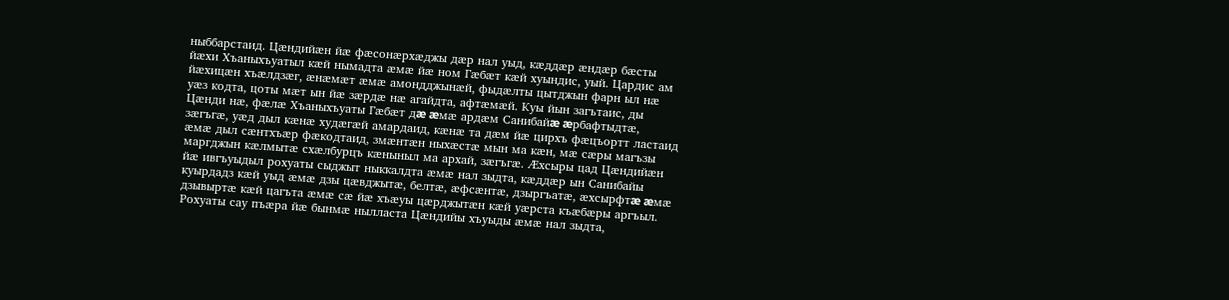ныббарстаид. Цæндийæн йæ фæсонæрхæджы дæр нал уыд, кæддæр æндæр бæсты йæхи Хъаныхъуатыл кæй нымадта æмæ йæ ном Гæбæт кæй хуындис, уый. Цардис ам йæхицæн хъæлдзæг, æнæмæт æмæ амондджынæй, фыдæлты цытджын фарн ыл нæ уæз кодта, цоты мæт ын йæ зæрдæ нæ агайдта, афтæмæй. Куы йын загътаис, ды Цæнди нæ, фæлæ Хъаныхъуаты Гæбæт дæ æмæ ардæм Санибайæ æрбафтыдтæ, зæгъгæ, уæд дыл кæнæ худæгæй амардаид, кæнæ та дæм йæ цирхъ фæцъортт ластаид æмæ дыл сæнтхъæр фæкодтаид, змæнтæн ныхæстæ мын ма кæн, мæ сæры магъзы маргджын кæлмытæ схæлбурцъ кæныныл ма архай, зæгъгæ. Æхсыры цад Цæндийæн йæ ивгъуыдыл рохуаты сыджыт ныккалдта æмæ нал зыдта, кæддæр ын Санибайы куырдадз кæй уыд æмæ дзы цæвджытæ, белтæ, æфсæнтæ, дзыргъатæ, æхсырфтæ æмæ дзывыртæ кæй цагъта æмæ сæ йæ хъæуы цæрджытæн кæй уæрста къæбæры аргъыл. Рохуаты сау пъæра йæ бынмæ нылласта Цæндийы хъуыды æмæ нал зыдта,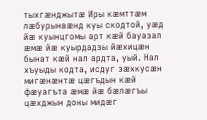тыхгæнджытæ Иры кæмттæм лæбурынвæнд куы скодтой, уæд йæ куынцгомы арт кæй бауазал æмæ йæ куырдадзы йæхицæн бынат кæй нал ардта, уый. Нал хъуыды кодта, исдуг зæхкусæн мигæнæнтæ цæгъдын кæй фæуагъта æмæ йæ бæлæгъы цæхджын доны мидæг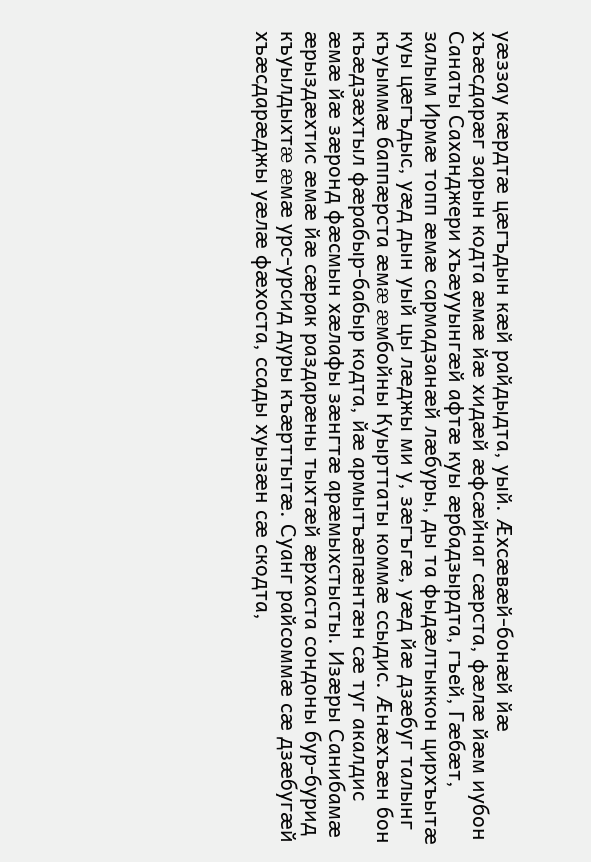уæззау кæрдтæ цæгъдын кæй райдыдта, уый. Æхсæвæй-бонæй йæ хъæсдарæг зарын кодта æмæ йæ хидæй æфсæйнаг сæрста, фæлæ йæм иубон Санаты Саханджери хъæууынгæй афтæ куы æрбадзырдта, гъей, Гæбæт, залым Ирмæ топп æмæ сармадзанæй лæбуры, ды та фыдæлтыккон цирхъытæ куы цæгъдыс, уæд дын уый цы лæджы ми у, зæгъгæ, уæд йæ дзæбуг талынг къуыммæ баппæрста æмæ æмбойны Куырттаты коммæ ссыдис. Æнæхъæн бон къæдзæхтыл фæрабыр-бабыр кодта, йæ армытъæпæнтæн сæ туг акалдис æмæ йæ зæронд фæсмын хæлафы зæнгтæ арæмыхстысты. Изæры Санибамæ æрыздæхтис æмæ йæ сæрак раздарæны тыхтæй æрхаста сондоны бур-бурид къуылдыхтæ æмæ урс-урсид дуры къæрттытæ. Суанг райсоммæ сæ дзæбугæй хъæсдарæджы уæлæ фæхоста, ссады хуызæн сæ скодта,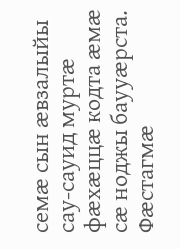семæ сын æвзалыйы сау-сауид муртæ фæхæццæ кодта æмæ сæ ноджы баууæрста. Фæстагмæ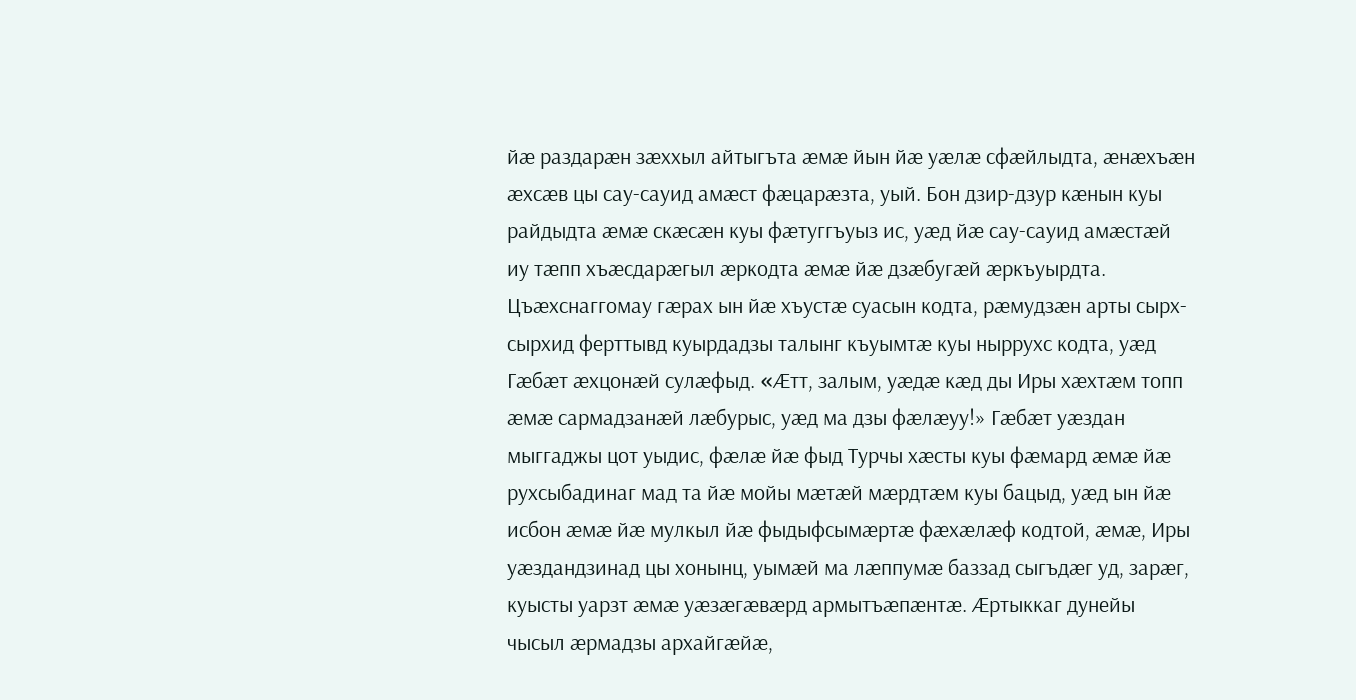йæ раздарæн зæххыл айтыгъта æмæ йын йæ уæлæ сфæйлыдта, æнæхъæн æхсæв цы сау-сауид амæст фæцарæзта, уый. Бон дзир-дзур кæнын куы райдыдта æмæ скæсæн куы фæтуггъуыз ис, уæд йæ сау-сауид амæстæй иу тæпп хъæсдарæгыл æркодта æмæ йæ дзæбугæй æркъуырдта. Цъæхснаггомау гæрах ын йæ хъустæ суасын кодта, рæмудзæн арты сырх-сырхид ферттывд куырдадзы талынг къуымтæ куы ныррухс кодта, уæд Гæбæт æхцонæй сулæфыд. «Æтт, залым, уæдæ кæд ды Иры хæхтæм топп æмæ сармадзанæй лæбурыс, уæд ма дзы фæлæуу!» Гæбæт уæздан мыггаджы цот уыдис, фæлæ йæ фыд Турчы хæсты куы фæмард æмæ йæ рухсыбадинаг мад та йæ мойы мæтæй мæрдтæм куы бацыд, уæд ын йæ исбон æмæ йæ мулкыл йæ фыдыфсымæртæ фæхæлæф кодтой, æмæ, Иры уæздандзинад цы хонынц, уымæй ма лæппумæ баззад сыгъдæг уд, зарæг, куысты уарзт æмæ уæзæгæвæрд армытъæпæнтæ. Æртыккаг дунейы чысыл æрмадзы архайгæйæ,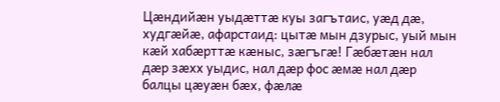Цæндийæн уыдæттæ куы загътаис, уæд дæ, худгæйæ, афарстаид: цытæ мын дзурыс, уый мын кæй хабæрттæ кæныс, зæгъгæ! Гæбæтæн нал дæр зæхх уыдис, нал дæр фос æмæ нал дæр балцы цæуæн бæх, фæлæ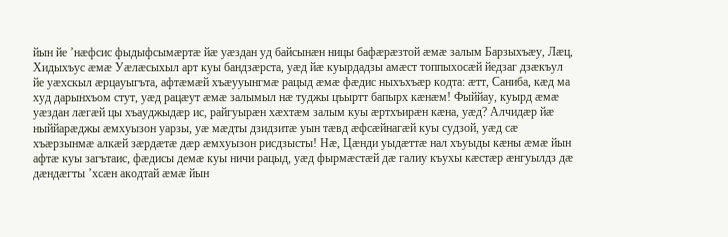йын йе ’нæфсис фыдыфсымæртæ йæ уæздан уд байсынæн ницы бафæрæзтой æмæ залым Барзыхъæу, Лæц, Хидыхъус æмæ Уæлæсыхыл арт куы бандзæрста, уæд йæ куырдадзы амæст топпыхосæй йедзаг дзæкъул йе уæхскыл æрцауыгъта, афтæмæй хъæууынгмæ рацыд æмæ фæдис ныхъхъæр кодта: æтт, Саниба, кæд ма худ дарынхъом стут, уæд рацæут æмæ залымыл нæ туджы цъыртт бапырх кæнæм! Фыййау, куырд æмæ уæздан лæгæй цы хъауджыдæр ис, райгуырæн хæхтæм залым куы æртхъирæн кæна, уæд? Алчидæр йæ ныййарæджы æмхуызон уарзы, уæ мæдты дзидзитæ уын тæвд æфсæйнагæй куы судзой, уæд сæ хъæрзынмæ алкæй зæрдæтæ дæр æмхуызон рисдзысты! Нæ, Цæнди уыдæттæ нал хъуыды кæны æмæ йын афтæ куы загътаис, фæдисы демæ куы ничи рацыд, уæд фырмæстæй дæ галиу къухы кæстæр æнгуылдз дæ дæндæгты ’хсæн акодтай æмæ йын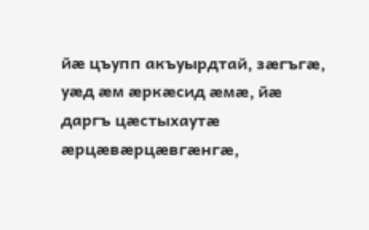йæ цъупп акъуырдтай, зæгъгæ, уæд æм æркæсид æмæ, йæ даргъ цæстыхаутæ æрцæвæрцæвгæнгæ,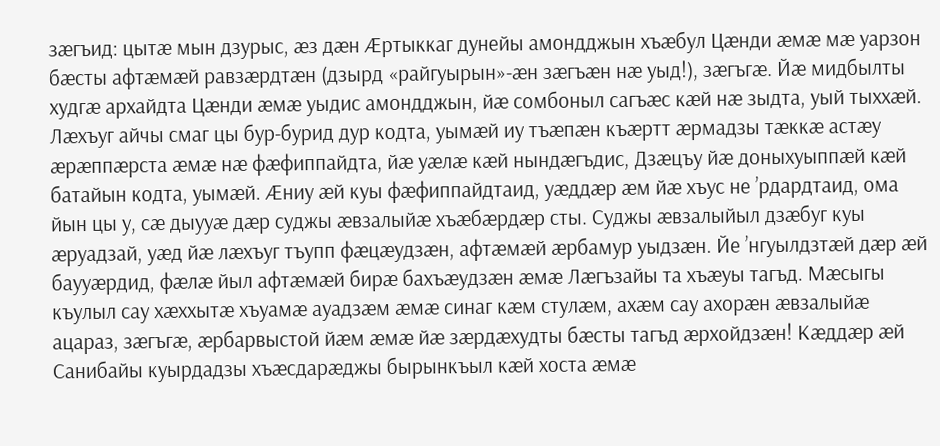зæгъид: цытæ мын дзурыс, æз дæн Æртыккаг дунейы амондджын хъæбул Цæнди æмæ мæ уарзон бæсты афтæмæй равзæрдтæн (дзырд «райгуырын»-æн зæгъæн нæ уыд!), зæгъгæ. Йæ мидбылты худгæ архайдта Цæнди æмæ уыдис амондджын, йæ сомбоныл сагъæс кæй нæ зыдта, уый тыххæй. Лæхъуг айчы смаг цы бур-бурид дур кодта, уымæй иу тъæпæн къæртт æрмадзы тæккæ астæу æрæппæрста æмæ нæ фæфиппайдта, йæ уæлæ кæй нындæгъдис, Дзæцъу йæ доныхуыппæй кæй батайын кодта, уымæй. Æниу æй куы фæфиппайдтаид, уæддæр æм йæ хъус не ’рдардтаид, ома йын цы у, сæ дыууæ дæр суджы æвзалыйæ хъæбæрдæр сты. Суджы æвзалыйыл дзæбуг куы æруадзай, уæд йæ лæхъуг тъупп фæцæудзæн, афтæмæй æрбамур уыдзæн. Йе ’нгуылдзтæй дæр æй баууæрдид, фæлæ йыл афтæмæй бирæ бахъæудзæн æмæ Лæгъзайы та хъæуы тагъд. Мæсыгы къулыл сау хæххытæ хъуамæ ауадзæм æмæ синаг кæм стулæм, ахæм сау ахорæн æвзалыйæ ацараз, зæгъгæ, æрбарвыстой йæм æмæ йæ зæрдæхудты бæсты тагъд æрхойдзæн! Кæддæр æй Санибайы куырдадзы хъæсдарæджы бырынкъыл кæй хоста æмæ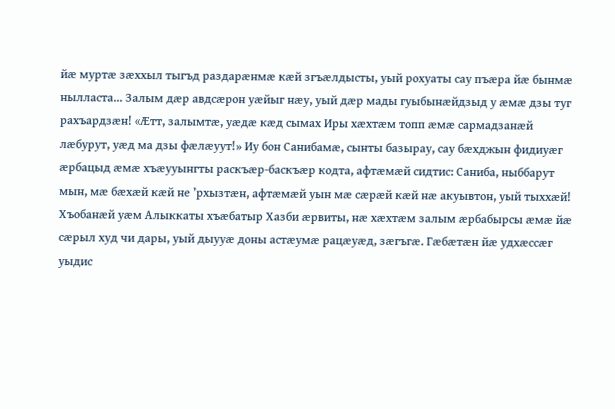йæ муртæ зæххыл тыгъд раздарæнмæ кæй згъæлдысты, уый рохуаты сау пъæра йæ бынмæ нылласта... Залым дæр авдсæрон уæйыг нæу, уый дæр мады гуыбынæйдзыд у æмæ дзы туг рахъардзæн! «Æтт, залымтæ, уæдæ кæд сымах Иры хæхтæм топп æмæ сармадзанæй лæбурут, уæд ма дзы фæлæуут!» Иу бон Санибамæ, сынты базырау, сау бæхджын фидиуæг æрбацыд æмæ хъæууынгты раскъæр-баскъæр кодта, афтæмæй сидтис: Саниба, ныббарут мын, мæ бæхæй кæй не ’рхызтæн, афтæмæй уын мæ сæрæй кæй нæ акуывтон, уый тыххæй! Хъобанæй уæм Алыккаты хъæбатыр Хазби æрвиты, нæ хæхтæм залым æрбабырсы æмæ йæ сæрыл худ чи дары, уый дыууæ доны астæумæ рацæуæд, зæгъгæ. Гæбæтæн йæ удхæссæг уыдис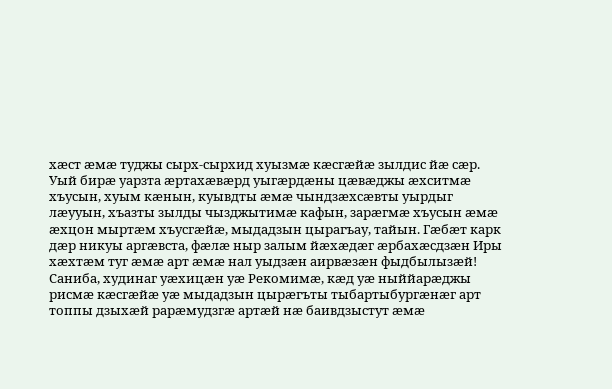хæст æмæ туджы сырх-сырхид хуызмæ кæсгæйæ зылдис йæ сæр. Уый бирæ уарзта æртахæвæрд уыгæрдæны цæвæджы æхситмæ хъусын, хуым кæнын, куывдты æмæ чындзæхсæвты уырдыг лæууын, хъазты зылды чызджытимæ кафын, зарæгмæ хъусын æмæ æхцон мыртæм хъусгæйæ, мыдадзын цырагъау, тайын. Гæбæт карк дæр никуы аргæвста, фæлæ ныр залым йæхæдæг æрбахæсдзæн Иры хæхтæм туг æмæ арт æмæ нал уыдзæн аирвæзæн фыдбылызæй! Саниба, худинаг уæхицæн уæ Рекомимæ, кæд уæ ныййарæджы рисмæ кæсгæйæ уæ мыдадзын цырæгъты тыбартыбургæнæг арт топпы дзыхæй рарæмудзгæ артæй нæ баивдзыстут æмæ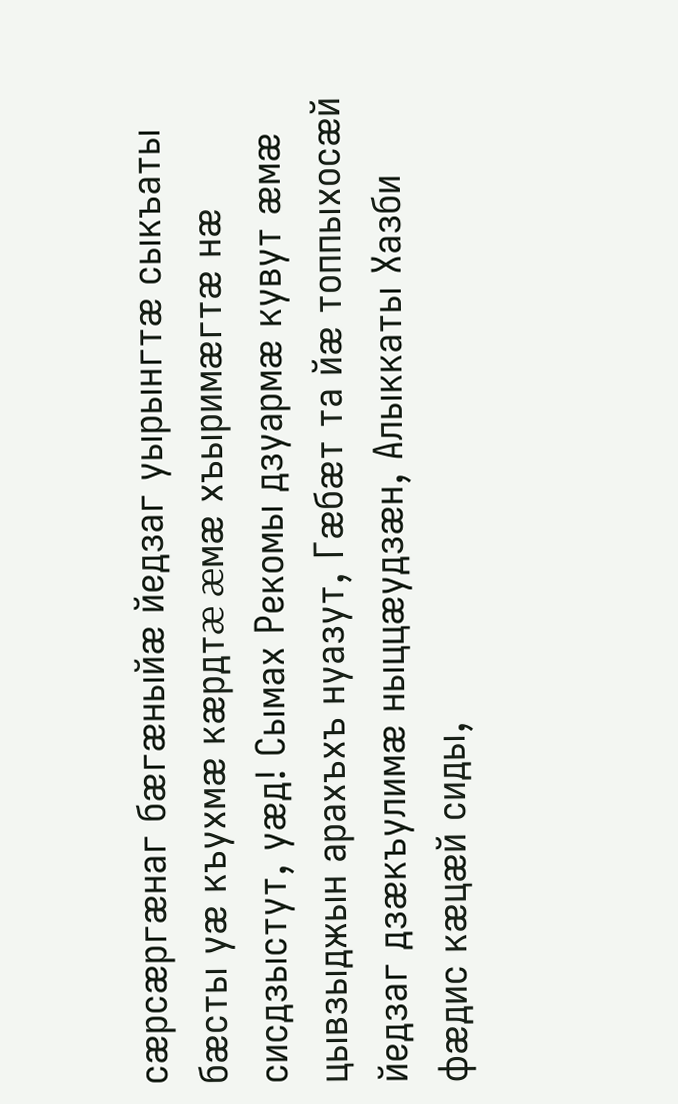сæрсæргæнаг бæгæныйæ йедзаг уырынгтæ сыкъаты бæсты уæ къухмæ кæрдтæ æмæ хъыримæгтæ нæ сисдзыстут, уæд! Сымах Рекомы дзуармæ кувут æмæ цывзыджын арахъхъ нуазут, Гæбæт та йæ топпыхосæй йедзаг дзæкъулимæ ныццæудзæн, Алыккаты Хазби фæдис кæцæй сиды,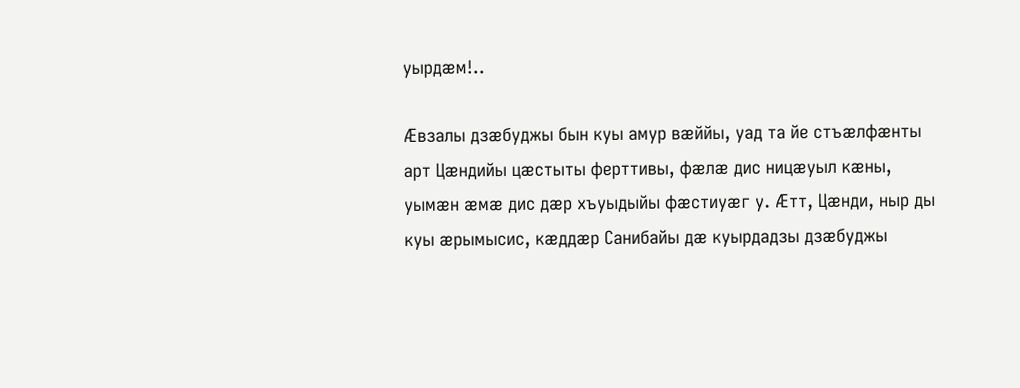уырдæм!..

Æвзалы дзæбуджы бын куы амур вæййы, уад та йе стъæлфæнты арт Цæндийы цæстыты ферттивы, фæлæ дис ницæуыл кæны, уымæн æмæ дис дæр хъуыдыйы фæстиуæг у. Æтт, Цæнди, ныр ды куы æрымысис, кæддæр Санибайы дæ куырдадзы дзæбуджы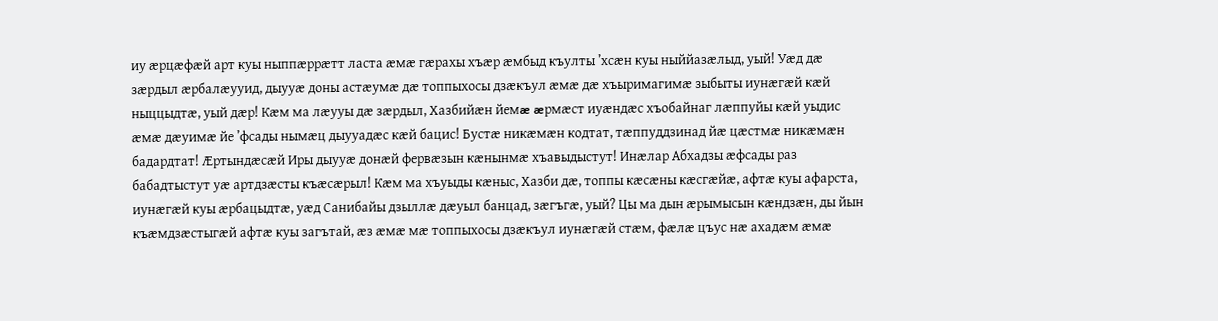иу æрцæфæй арт куы ныппæррæтт ласта æмæ гæрахы хъæр æмбыд къулты ’хсæн куы ныййазæлыд, уый! Уæд дæ зæрдыл æрбалæууид, дыууæ доны астæумæ дæ топпыхосы дзæкъул æмæ дæ хъыримагимæ зыбыты иунæгæй кæй ныццыдтæ, уый дæр! Кæм ма лæууы дæ зæрдыл, Хазбийæн йемæ æрмæст иуæндæс хъобайнаг лæппуйы кæй уыдис æмæ дæуимæ йе ’фсады нымæц дыууадæс кæй бацис! Бустæ никæмæн кодтат, тæппуддзинад йæ цæстмæ никæмæн бадардтат! Æртындæсæй Иры дыууæ донæй фервæзын кæнынмæ хъавыдыстут! Инæлар Абхадзы æфсады раз бабадтыстут уæ артдзæсты къæсæрыл! Кæм ма хъуыды кæныс, Хазби дæ, топпы кæсæны кæсгæйæ, афтæ куы афарста, иунæгæй куы æрбацыдтæ, уæд Санибайы дзыллæ дæуыл банцад, зæгъгæ, уый? Цы ма дын æрымысын кæндзæн, ды йын къæмдзæстыгæй афтæ куы загътай, æз æмæ мæ топпыхосы дзæкъул иунæгæй стæм, фæлæ цъус нæ ахадæм æмæ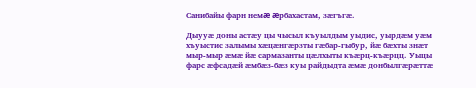Санибайы фарн немæ æрбахастам, зæгъгæ.

Дыууæ доны астæу цы чысыл къуылдым уыдис, уырдæм уæм хъуыстис залымы хæцæнгæрзты гæбар-гыбур, йæ бæхты знæт мыр-мыр æмæ йæ сармазанты цæлхыты къæрц-къæрцц. Уыцы фарс æфсадæй æмбæз-бæз куы райдыдта æмæ донбылгæрæттæ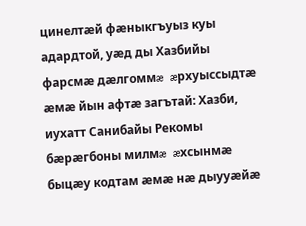цинелтæй фæныкгъуыз куы адардтой, уæд ды Хазбийы фарсмæ дæлгоммæ æрхуыссыдтæ æмæ йын афтæ загътай: Хазби, иухатт Санибайы Рекомы бæрæгбоны милмæ æхсынмæ быцæу кодтам æмæ нæ дыууæйæ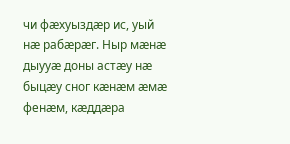чи фæхуыздæр ис, уый нæ рабæрæг. Ныр мæнæ дыууæ доны астæу нæ быцæу сног кæнæм æмæ фенæм, кæддæра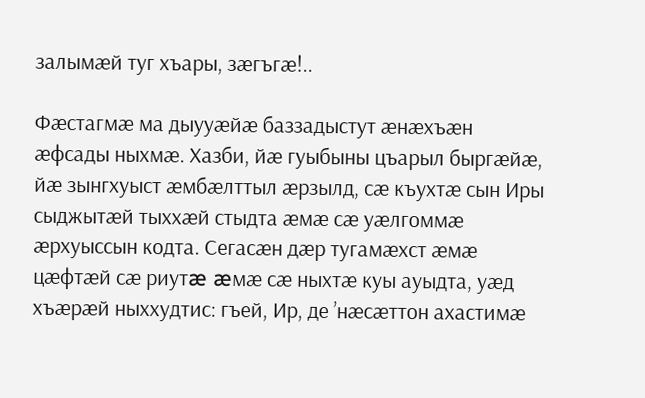залымæй туг хъары, зæгъгæ!..

Фæстагмæ ма дыууæйæ баззадыстут æнæхъæн æфсады ныхмæ. Хазби, йæ гуыбыны цъарыл быргæйæ, йæ зынгхуыст æмбæлттыл æрзылд, сæ къухтæ сын Иры сыджытæй тыххæй стыдта æмæ сæ уæлгоммæ æрхуыссын кодта. Сегасæн дæр тугамæхст æмæ цæфтæй сæ риутæ æмæ сæ ныхтæ куы ауыдта, уæд хъæрæй ныххудтис: гъей, Ир, де ’нæсæттон ахастимæ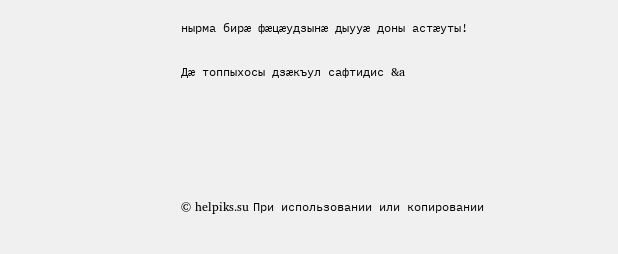нырма бирæ фæцæудзынæ дыууæ доны астæуты!

Дæ топпыхосы дзæкъул сафтидис &a





© helpiks.su При использовании или копировании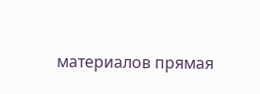материалов прямая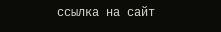ссылка на сайт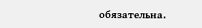обязательна.